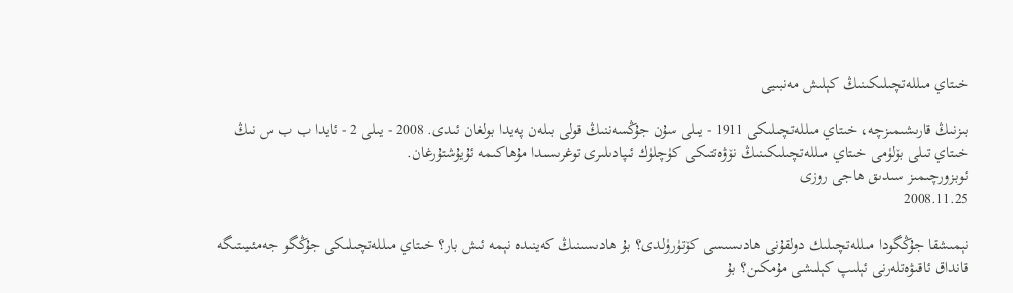خىتاي مىللەتچىلىكىنىڭ كېلىش مەنبىيى

بىزنىڭ قارىشىمىزچە، خىتاي مىللەتچىلىكى 1911 - يىلى سۇن جۇڭسەننىڭ قولى بىلەن پەيدا بولغان ئىدى. 2008 - يىلى 2 - ئايدا ب ب س نىڭ خىتاي تىلى بۆلۈمى خىتاي مىللەتچىلىكىنىڭ نۆۋەتتىكى كۈچلۈك ئىپادىلىرى توغرىسىدا مۇھاكىمە ئۇيۇشتۇرغان.
ئوبزورچىمىز سىدىق هاجى روزى
2008.11.25

نېمىشقا جۇڭگودا مىللەتچىلىك دولقۇنى ھادىسىسى كۆتۈرۈلدى؟ بۇ ھادىسىنىڭ كەينىدە نېمە ئىش بار؟ خىتاي مىللەتچىلىكى جۇڭگو جەمئىيىتىگە قانداق ئاقىۋەتلەرنى ئېلىپ كېلىشى مۇمكىن؟ بۇ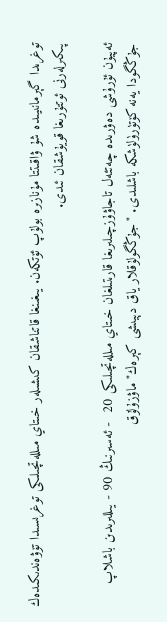توغرىدا گېرمانىيىدە شۇ ۋاقىتتا مۇنازىرە بولۇپ ئۆتكەن. يىغىنغا قاتناشقان كىشىلەر خىتاي مىللەتچىلىكى توغرىسىدا تۆۋەندىكىدەك پىكىرلەرنى ئوتتۇرىغا قويۇشقان ئىدى.

ئەپيۇن ئۇرۇشى دەۋرىدە چەتئەل تاجاۋۇزچىلىرىغا قارىتىلغان خىتاي مىللەتچىلىكى 20  - ئەسىرنىڭ 90 - يىللىرىدىن باشلاپ جۇڭگودا يەنە كۆتۈرۈلۈشكە باشلىدى. "جۇڭگولۇقلار ياق دېيىشى كېرەك" ماۋزۇلۇق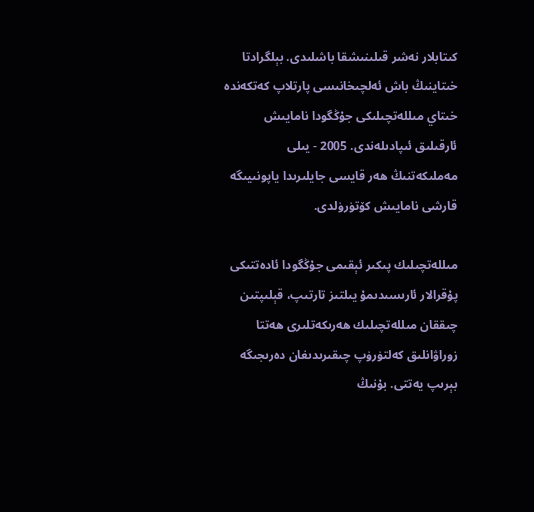كىتابلار نەشر قىلىنىشقا باشلىدى. بېلگرادتا خىتاينىڭ باش ئەلچىخانىسى پارتلاپ كەتكەندە خىتاي مىللەتچىلىكى جۇڭگودا نامايىش ئارقىلىق ئىپادىلەندى. 2005 - يىلى مەملىكەتنىڭ ھەر قايسى جايلىرىدا ياپونىيىگە قارشى نامايىش كۆتۈرۈلدى.

مىللەتچىلىك پىكىر ئېقىمى جۇڭگودا ئادەتتىكى پۇقرالار ئارىسىدىمۇ يىلتىز تارتىپ، قېلىپتىن چىققان مىللەتچىلىك ھەرىكەتلىرى ھەتتا زوراۋانلىق كەلتۈرۈپ چىقىرىدىغان دەرىجىگە بېرىپ يەتتى. بۇنىڭ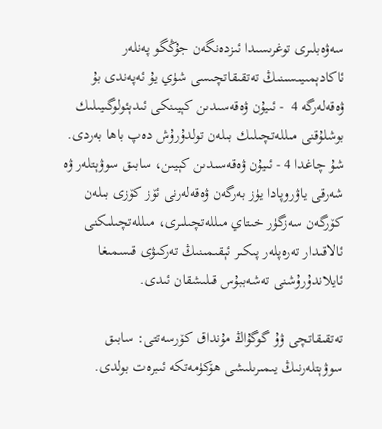سەۋەبلىرى توغرىسىدا ئىزدەنگەن جۇڭگو پەنلەر ئاكادېمىيىسىنىڭ تەتقىقاتچىسى شۈي يۇ ئەپەندى بۇ ۋەقەلەرگە 4  - ئىيۇن ۋەقەسىدىن كېيىنكى ئىدېئولوگىيىلىك بوشلۇقنى مىللەتچىلىك بىلەن تولدۇرۇش دەپ باھا بەردى. شۇ چاغدا 4 - ئىيۇن ۋەقەسىدىن كېيىن، سابىق سوۋېتلەر ۋە شەرقى ياۋروپادا يۈز بەرگەن ۋەقەلەرنى ئۆز كۆزى بىلەن كۆرگەن سەزگۈر خىتاي مىللەتچىلىرى، مىللەتچىلىكنى ئالاقىدار تەرەپلەر پىكىر ئېقىمىنىڭ تەركىۋى قىسمىغا ئايلاندۇرۇشنى تەشەببۇس قىلىشقان ئىدى.

تەتقىقاتچى ۋۇ گوگۇاڭ مۇنداق كۆرسەتتى: سابىق سوۋېتلەرنىڭ يىمىرىلىشى ھۆكۈمەتكە ئىبرەت بولدى.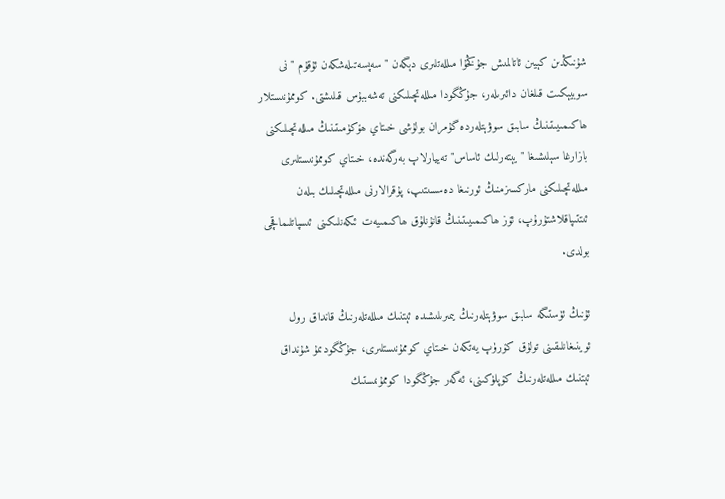شۇنىڭدىن كېيىن ئاتالمىش جۇڭخۇا مىللەتلىرى دېگەن " سەپسەتىلەشكەن ئۇقۇم " نى سوبيېكىت قىلغان دائىرىلەر، جۇڭگودا مىللەتچىلىكنى تەشەببۇس قىلىشتى. كوممۇنىستلار ھاكىمىيىتىنىڭ سابىق سوۋېتلەردە گۇمران بولۇشى خىتاي ھۆكۈمىتىنىڭ مىللەتچىلىكنى بازارغا سېلىشىغا "يېتەرلىك ئاساس" تەييارلاپ بەرگەندە، خىتاي كوممۇنىستلىرى مىللەتچىلىكنى ماركسىزمنىڭ ئورنىغا دەسسىتىپ، پۇقرالارنى مىللەتچىلىك بىلەن ئىتتىپاقلاشتۇرۇپ، ئۆز ھاكىمىيىتىنىڭ قانۇنلۇق ھاكىمىيەت ئىكەنلىكىنى ئىسپاتلىماقچى بولدى.

ئۇنىڭ ئۈستىگە سابىق سوۋېتلەرنىڭ يىمىرىلىشىدە ئېتنىك مىللەتلەرنىڭ قانداق رول ئوينىغانلىقىنى تولۇق كۆرۈپ يەتكەن خىتاي كوممۇنىستلىرى، جۇڭگودىمۇ شۇنداق ئېتنىك مىللەتلەرنىڭ كۆپلۈكىنى، ئەگەر جۇڭگودا كوممۇنىستىك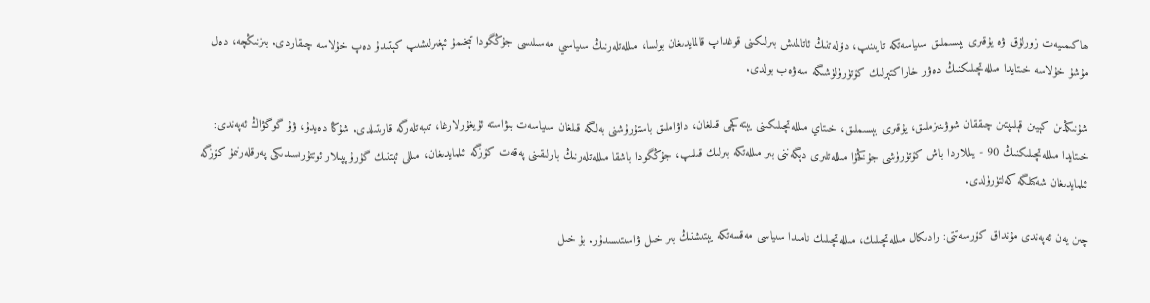ھاكىمىيەت زورلۇق ۋە يۇقىرى بېسىملىق سىياسەتكە تايىنىپ، دۆلەتنىڭ ئاتالمىش بىرلىكىنى قوغداپ قالمايدىغان بولسا، مىللەتلەرنىڭ سىياسىي مەسىلىسى جۇڭگودا تېخىمۇ ئېغىرلىشىپ كېتىدۇ دەپ خۇلاسە چىقاردى. بىزنىڭچە، دەل مۇشۇ خۇلاسە خىتايدا مىللەتچىلىكنىڭ دەۋر خاراكتېرلىك كۆتۈرۈلۈشىگە سەۋەب بولدى.

شۇنىڭدىن كېيىن قېلىپتىن چىققان شوۋىنىزملىق، يۇقىرى بېسىملىق، خىتاي مىللەتچىلىكىنى يېتەكچى قىلغان، داۋاملىق باستۇرۇشنى بەلگە قىلغان سىياسەت بىۋاستە ئۇيغۇرلارغا، تىبەتلەرگە قارىتىلدى. شۇڭا دەيدۇ، ۋۇ گوگۋاڭ ئەپەندى: خىتايدا مىللەتچىلىكنىڭ 90 - يىللاردا باش كۆتۈرۈشى جۇڭخۇا مىللەتلىرى دېگەننى بىر مىللەتكە بىرلىك قىلىپ، جۇڭگودا باشقا مىللەتلەرنىڭ بارلىقىنى پەقەت كۆزگە ئىلمايدىغان، مىللى ئېتنىك گۇرۇپپىلار ئوتتۇرىسىدىكى پەرقلەرنىمۇ كۆزگە ئىلمايدىغان شەكىلگە كەلتۈرۈلدى.

چىن يەن ئەپەندى مۇنداق كۆرسەتتى: رادىكال مىللەتچىلىك، مىللەتچىلىك نامىدا سىياسى مەقسەتكە يېتىشنىڭ بىر خىل ۋاسىتىسىدۇر. بۇ خىل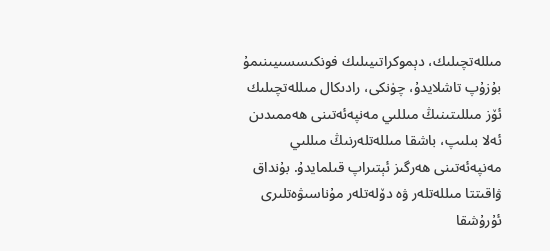مىللەتچىلىك، دېموكراتىيىلىك فونكىسسىيىنىمۇ بۇزۇپ تاشلايدۇ، چۈنكى، رادىكال مىللەتچىلىك ئۆز مىللىتىنىڭ مىللىي مەنپەئەتىنى ھەممىدىن ئەلا بىلىپ، باشقا مىللەتلەرنىڭ مىللىي مەنپەئەتىنى ھەرگىز ئېتىراپ قىلمايدۇ. بۇنداق ۋاقىتتا مىللەتلەر ۋە دۆلەتلەر مۇناسىۋەتلىرى ئۇرۇشقا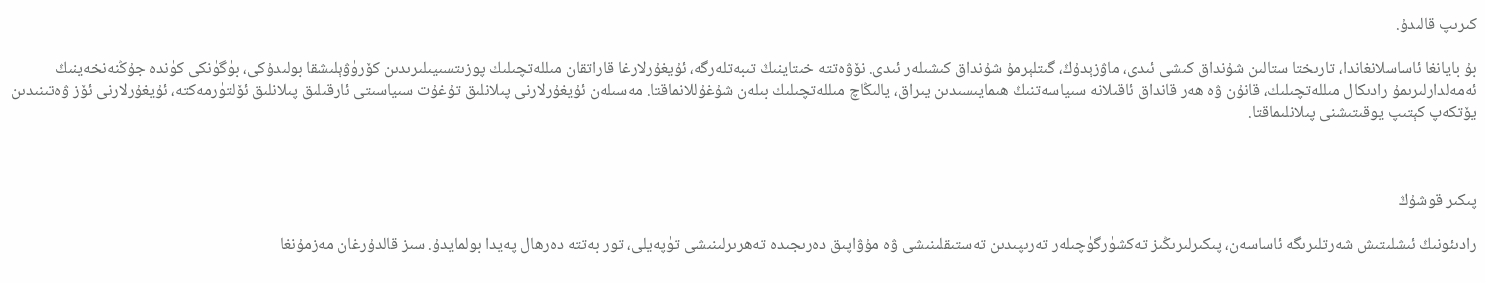كىرىپ قالىدۇ.

بۇ بايانغا ئاساسلانغاندا، تارىختا ستالىن شۇنداق كىشى ئىدى، ماۋزېدۇڭ، گىتلېرمۇ شۇنداق كىشىلەر ئىدى. نۆۋەتتە خىتاينىڭ تىبەتلەرگە، ئۇيغۇرلارغا قاراتقان مىللەتچىلىك پوزىتسىيىلىرىدىن كۆرۈۋېلىشقا بولىدۇكى، بۈگۈنكى كۈندە جۇڭنەنخەينىڭ ئەمەلدارلىرىمۇ رادىكال مىللەتچىلىك، قانۇن ۋە ھەر قانداق ئاقىلانە سىياسەتنىڭ ھىمايىسىدىن يىراق، يالىڭاچ مىللەتچىلىك بىلەن شۇغۇللانماقتا. مەسىلەن ئۇيغۇرلارنى پىلانلىق تۇغۇت سىياسىتى ئارقىلىق پىلانلىق ئۆلتۈرمەكتە، ئۇيغۇرلارنى ئۆز ۋەتىنىدىن يۆتكەپ كېتىپ يوقىتىشنى پىلانلىماقتا.



پىكىر قوشۇڭ

رادىئونىڭ ئىشلىتىش شەرتلىرىگە ئاساسەن، پىكىرلىرىڭىز تەكشۈرگۈچىلەر تەرىپىدىن تەستىقلىنىشى ۋە مۇۋاپىق دەرىجىدە تەھرىرلىنىشى تۈپەيلى، تور بەتتە دەرھال پەيدا بولمايدۇ. سىز قالدۇرغان مەزمۇنغا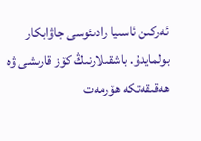ئەركىن ئاسىيا رادىئوسى جاۋابكار بولمايدۇ. باشقىلارنىڭ كۆز قارىشى ۋە ھەقىقەتكە ھۆرمەت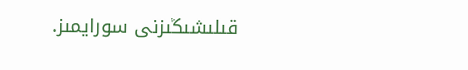قىلىشىڭىزنى سورايمىز.